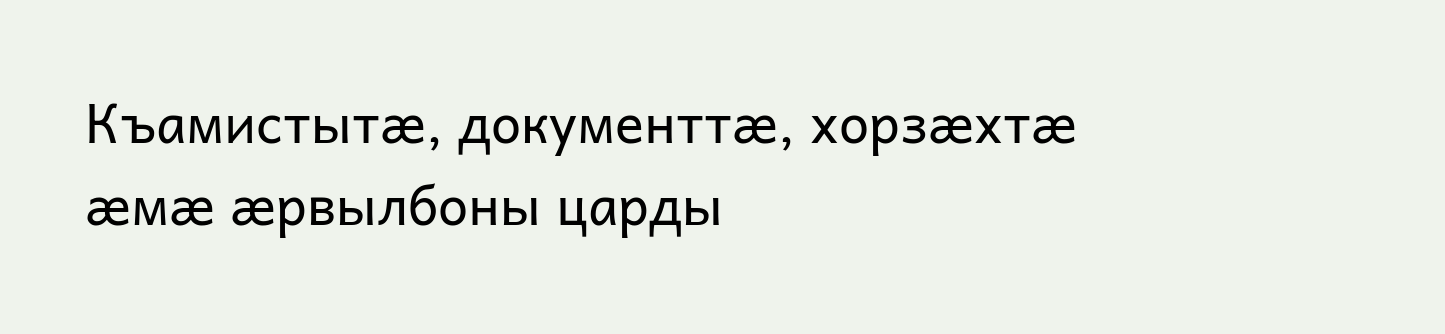Къамистытæ, документтæ, хорзæхтæ æмæ æрвылбоны царды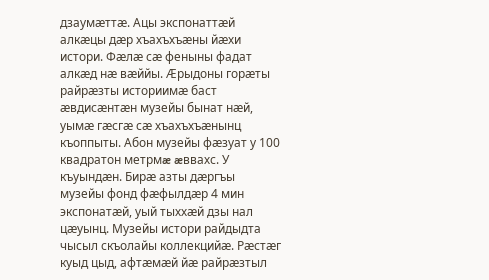дзаумæттæ. Ацы экспонаттæй алкæцы дæр хъахъхъæны йæхи истори. Фæлæ сæ феныны фадат алкæд нæ вæййы. Æрыдоны горæты райрæзты историимæ баст æвдисæнтæн музейы бынат нæй, уымæ гæсгæ сæ хъахъхъæнынц къоппыты. Абон музейы фæзуат у 100 квадратон метрмæ æввахс. У къуындæн. Бирæ азты дæргъы музейы фонд фæфылдæр 4 мин экспонатæй, уый тыххæй дзы нал цæуынц. Музейы истори райдыдта чысыл скъолайы коллекцийæ. Рæстæг куыд цыд, афтæмæй йæ райрæзтыл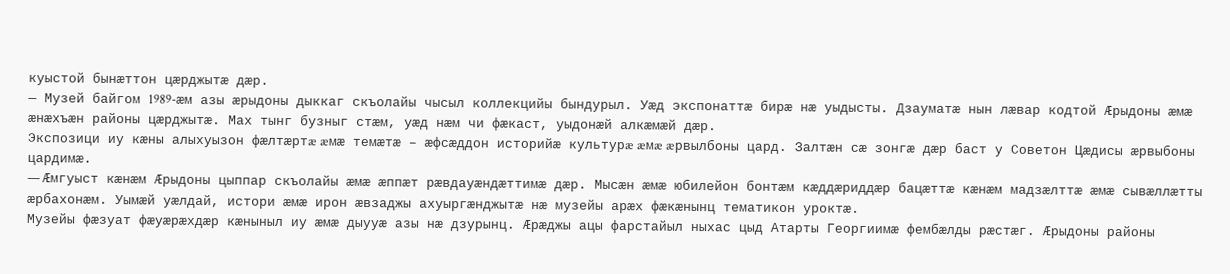куыстой бынæттон цæрджытæ дæр.
— Музей байгом 1989-æм азы ӕрыдоны дыккаг скъолайы чысыл коллекцийы бындурыл. Уӕд экспонаттӕ бирӕ нӕ уыдысты. Дзауматæ нын лӕвар кодтой Ӕрыдоны ӕмӕ ӕнӕхъӕн районы цӕрджытӕ. Мах тынг бузныг стӕм, уӕд нæм чи фæкаст, уыдонӕй алкӕмӕй дӕр.
Экспозици иу кæны алыхуызон фæлтæртæ æмæ темæтæ – æфсæддон историйæ культурæ æмæ æрвылбоны цард. Залтæн сæ зонгæ дæр баст у Советон Цæдисы æрвыбоны цардимæ.
— Æмгуыст кӕнӕм Ӕрыдоны цыппар скъолайы ӕмӕ æппæт рӕвдауӕндæттимæ дӕр. Мысæн ӕмӕ юбилейон бонтӕм кӕддӕриддӕр бацӕттӕ кӕнӕм мадзӕлттӕ ӕмӕ сывæллæтты æрбахонæм. Уымӕй уӕлдай, истори ӕмӕ ирон ӕвзаджы ахуыргӕнджытӕ нӕ музейы арӕх фӕкӕнынц тематикон уроктӕ.
Музейы фæзуат фæуæрæхдæр кæныныл иу æмæ дыууæ азы нæ дзурынц. Æрæджы ацы фарстайыл ныхас цыд Атарты Георгиимæ фембæлды рæстæг. Æрыдоны районы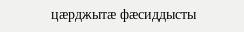цæрджытæ фæсиддысты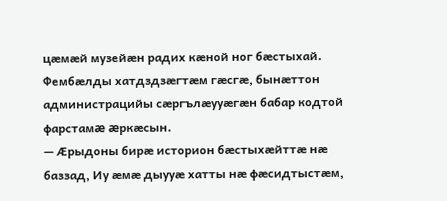цæмæй музейæн радих кæной ног бæстыхай. Фембæлды хатдздзæгтæм гæсгæ, бынæттон администрацийы сæргълæууæгæн бабар кодтой фарстамæ æркæсын.
— Ӕрыдоны бирæ историон бӕстыхӕйттӕ нæ баззад, Иу æмæ дыууæ хатты нæ фæсидтыстæм,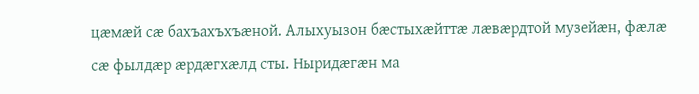цӕмӕй сӕ бахъахъхъӕной. Алыхуызон бæстыхæйттæ лӕвӕрдтой музейӕн, фӕлӕ сӕ фылдӕр ӕрдӕгхӕлд сты. Ныридæгæн ма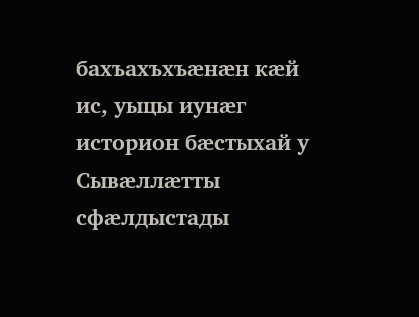бахъахъхъæнæн кӕй ис, уыцы иунӕг историон бӕстыхай у Сывӕллӕтты сфӕлдыстады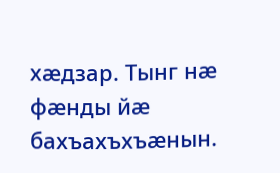хӕдзар. Тынг нӕ фӕнды йӕ бахъахъхъӕнын.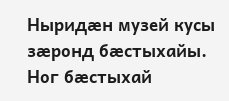Ныридæн музей кусы зæронд бæстыхайы. Ног бæстыхай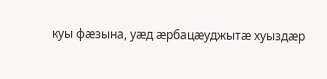куы фæзына, уæд æрбацæуджытæ хуыздæр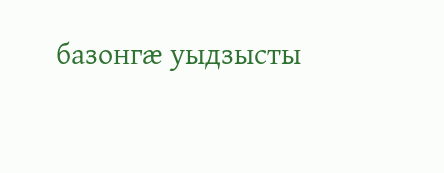базонгæ уыдзысты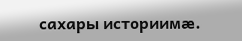сахары историимæ.